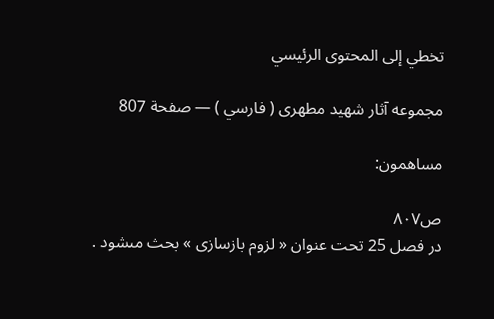تخطي إلى المحتوى الرئيسي

مجموعه آثار شهيد مطهرى ( فارسي ) — صفحة 807

مساهمون:

ص٨٠٧
در فصل 25 تحت عنوان « لزوم بازسازى » بحث مىشود .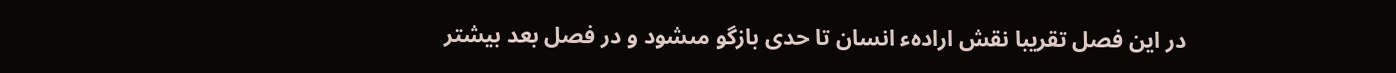در اين فصل تقريبا نقش ارادهء انسان تا حدى بازگو مىشود و در فصل بعد بيشتر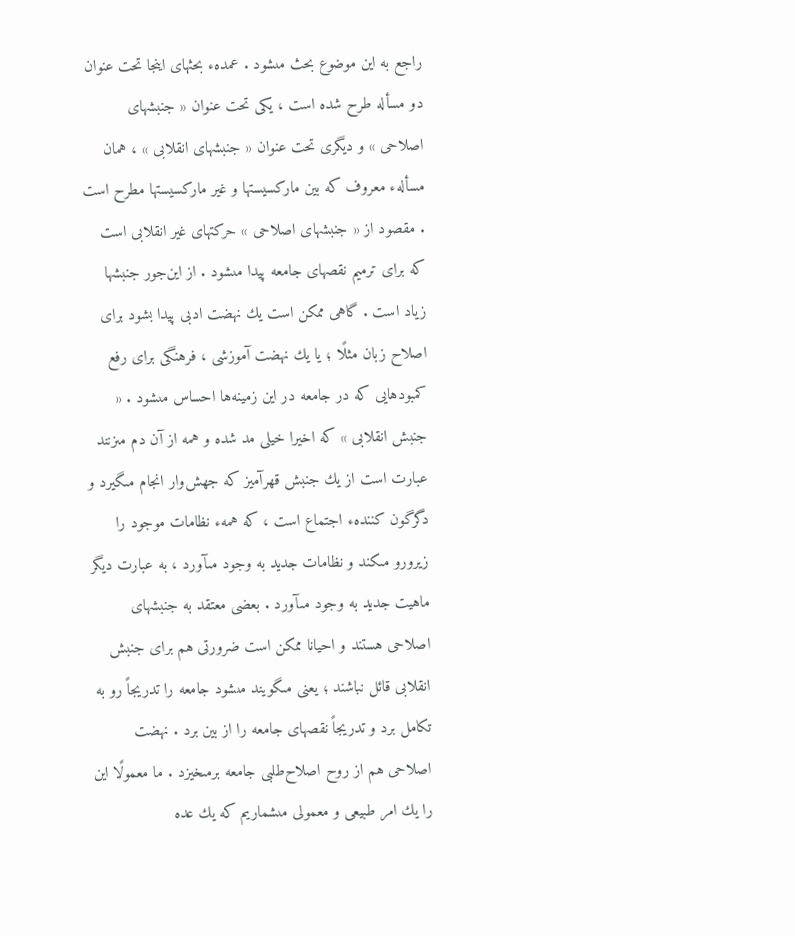راجع به اين موضوع بحث مىشود . عمدهء بحثهاى اينجا تحت عنوان دو مسأله طرح شده است ، يكى تحت عنوان « جنبشهاى اصلاحى » و ديگرى تحت عنوان « جنبشهاى انقلابى » ، همان مسألهء معروف كه بين ماركسيستها و غير ماركسيستها مطرح است . مقصود از « جنبشهاى اصلاحى » حركتهاى غير انقلابى است كه براى ترميم نقصهاى جامعه پيدا مىشود . از اين‌جور جنبشها زياد است . گاهى ممكن است يك نهضت ادبى پيدا بشود براى اصلاح زبان مثلًا ؛ يا يك نهضت آموزشى ، فرهنگى براى رفع كمبودهايى كه در جامعه در اين زمينه‌ها احساس مىشود . « جنبش انقلابى » كه اخيرا خيلى مد شده و همه از آن دم مىزنند عبارت است از يك جنبش قهرآميز كه جهش‌وار انجام مىگيرد و دگرگون كنندهء اجتماع است ، كه همهء نظامات موجود را زيرورو مىكند و نظامات جديد به وجود مىآورد ، به عبارت ديگر ماهيت جديد به وجود مىآورد . بعضى معتقد به جنبشهاى اصلاحى هستند و احيانا ممكن است ضرورتى هم براى جنبش انقلابى قائل نباشند ؛ يعنى مىگويند مىشود جامعه را تدريجاً رو به تكامل برد و تدريجاً نقصهاى جامعه را از بين برد . نهضت اصلاحى هم از روح اصلاح‌طلبى جامعه برمىخيزد . ما معمولًا اين را يك امر طبيعى و معمولى مىشماريم كه يك عده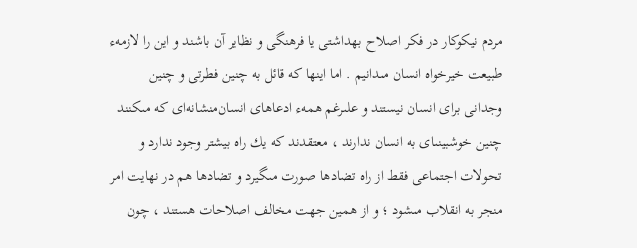مردم نيكوكار در فكر اصلاح بهداشتى يا فرهنگى و نظاير آن باشند و اين را لازمهء طبيعت خيرخواه انسان مىدانيم . اما اينها كه قائل به چنين فطرتى و چنين وجدانى براى انسان نيستند و علىرغم همهء ادعاهاى انسان‌منشانه‌اى كه مىكنند چنين خوشبينىاى به انسان ندارند ، معتقدند كه يك راه بيشتر وجود ندارد و تحولات اجتماعى فقط از راه تضادها صورت مىگيرد و تضادها هم در نهايت امر منجر به انقلاب مىشود ؛ و از همين جهت مخالف اصلاحات هستند ، چون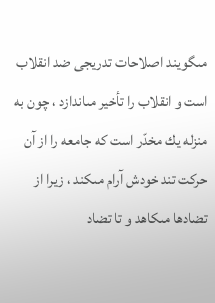مىگويند اصلاحات تدريجى ضد انقلاب است و انقلاب را تأخير مىاندازد ، چون به منزله يك مخدّر است كه جامعه را از آن حركت تند خودش آرام مىكند ، زيرا از تضادها مىكاهد و تا تضاد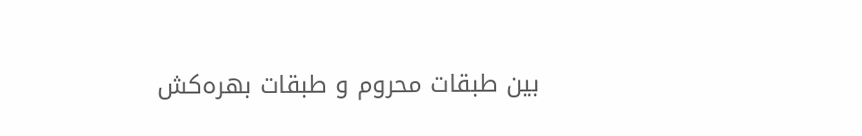بين طبقات محروم و طبقات بهره‌كش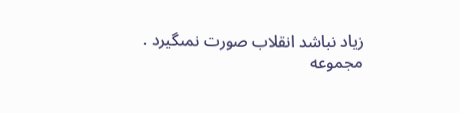زياد نباشد انقلاب صورت نمىگيرد .
مجموعه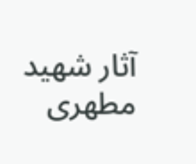آثار شهيد مطهرى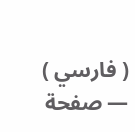( فارسي ) — صفحة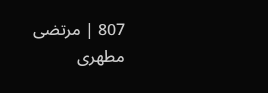807 | مرتضى مطهرى